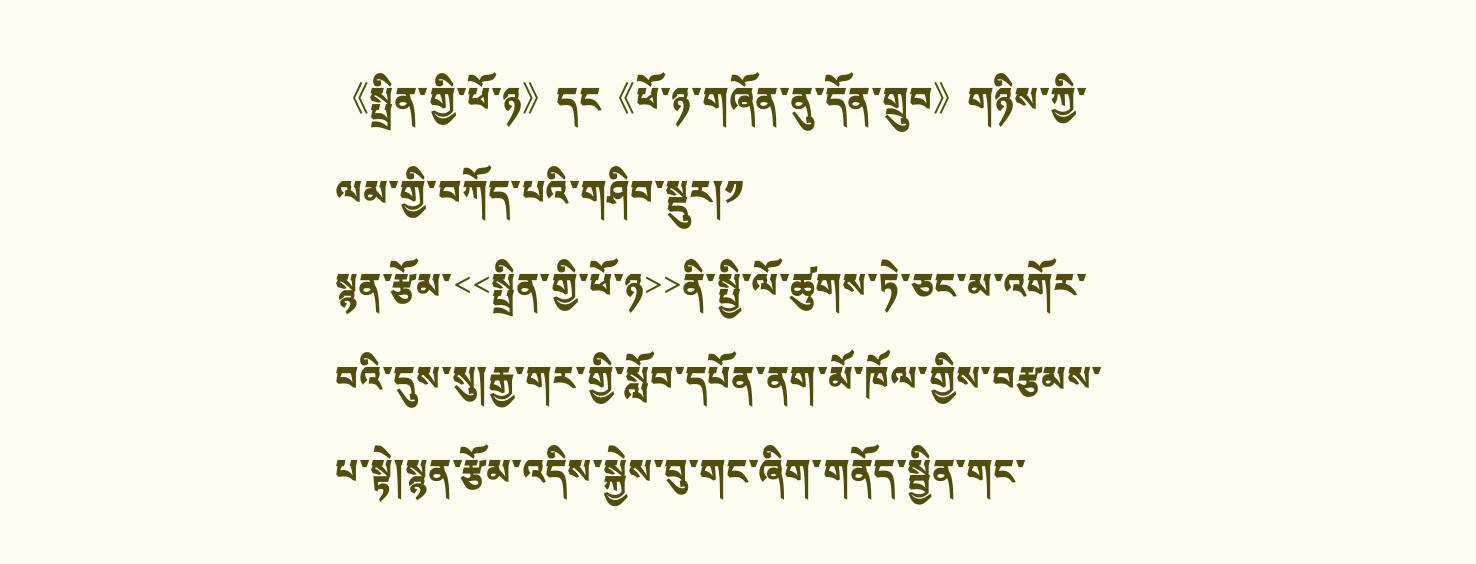《སྤྲིན་གྱི་ཕོ་ཉ》དང《ཕོ་ཉ་གཞོན་ནུ་དོན་གྲུབ》གཉིས་ཀྱི་ལམ་གྱི་བཀོད་པའི་གཤིབ་སྡུར།༡
སྙན་རྩོམ་<<སྤྲིན་གྱི་ཕོ་ཉ>>ནི་སྤྱི་ལོ་ཚུགས་ཏེ་ཅང་མ་འགོར་བའི་དུས་སུ།རྒྱ་གར་གྱི་སློབ་དཔོན་ནག་མོ་ཁོལ་གྱིས་བརྩམས་པ་སྟེ།སྙན་རྩོམ་འདིས་སྐྱེས་བུ་གང་ཞིག་གནོད་སྦྱིན་གང་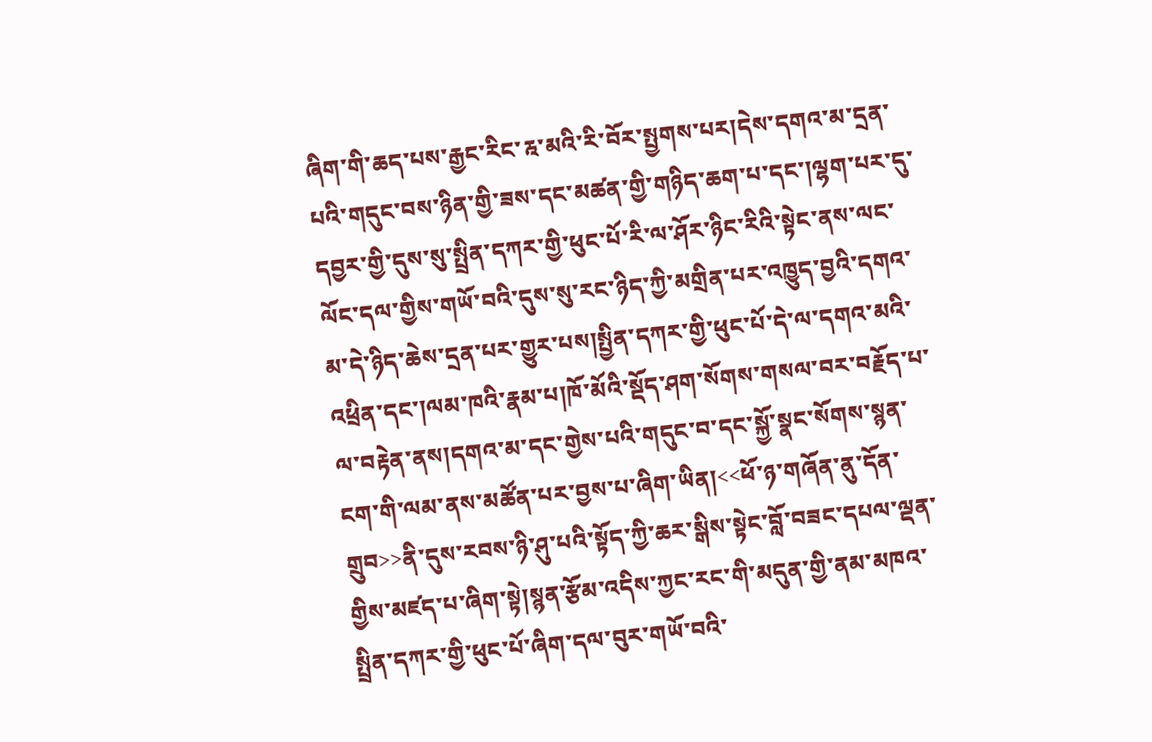ཞིག་གི་ཆད་པས་རྒྱང་རིང་རྰ་མའི་རི་བོར་སྤྱགས་པར།དེས་དགའ་མ་དྲན་པའི་གདུང་བས་ཉིན་གྱི་ཟས་དང་མཚན་གྱི་གཉིད་ཆག་པ་དང་།ལྷག་པར་དུ་དབྱར་གྱི་དུས་སུ་སྤྲིན་དཀར་གྱི་ཕུང་པོ་རི་ལ་ཤོར་ཉིང་རིའི་སྟེང་ནས་ལང་ལོང་དལ་གྱིས་གཡོ་བའི་དུས་སུ་རང་ཉིད་ཀྱི་མགྲིན་པར་འཁྱུད་བྱའི་དགའ་མ་དེ་ཉིད་ཆེས་དྲན་པར་གྱུར་པས།སྤྱིན་དཀར་གྱི་ཕུང་པོ་དེ་ལ་དགའ་མའི་འཕྲིན་དང་།ལམ་ཁའི་རྣམ་པ།ཁོ་མོའི་སྡོད་ཤག་སོགས་གསལ་བར་བརྗོད་པ་ལ་བརྟེན་ནས།དགའ་མ་དང་གྱེས་པའི་གདུང་བ་དང་སྐྱོ་སྣང་སོགས་སྙན་ངག་གི་ལམ་ནས་མཚོན་པར་བྱས་པ་ཞིག་ཡིན།<<ཕོ་ཉ་གཞོན་ནུ་དོན་གྲུབ>>ནི་དུས་རབས་ཉི་ཤུ་པའི་སྟོད་ཀྱི་ཆར་སྒིས་སྟེང་བློ་བཟང་དཔལ་ལྡན་གྱིས་མཛད་པ་ཞིག་སྟེ།སྙན་རྩོམ་འདིས་ཀྱང་རང་གི་མདུན་གྱི་ནམ་མཁའ་སྤྲིན་དཀར་གྱི་ཕུང་པོ་ཞིག་དལ་བུར་གཡོ་བའི་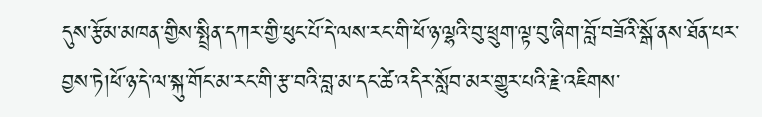དུས་རྩོམ་མཁན་གྱིས་སྤྲིན་དཀར་གྱི་ཕུང་པོ་དེ་ལས་རང་གི་ཕོ་ཉ་ལྷའི་བུ་ཕྲུག་ལྟ་བུ་ཞིག་བློ་བཟོའི་སྒོ་ནས་ཐོན་པར་བྱས་ཏེ།ཕོ་ཉ་དེ་ལ་སྐུ་གོང་མ་རང་གི་རྩ་བའི་བླ་མ་དང་ཚེ་འདིར་སློབ་མར་གྱུར་པའི་རྗེ་འཇིགས་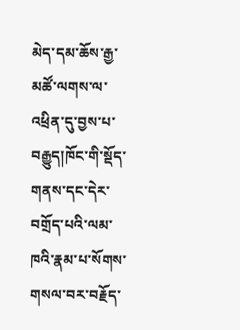མེད་དམ་ཆོས་རྒྱ་མཚོ་ལགས་ལ་འཕྲིན་དུ་བྱས་པ་བརྒྱུད།ཁོང་གི་སྡོད་གནས་དང་དེར་བགྲོད་པའི་ལམ་ཁའི་རྣམ་པ་སོགས་གསལ་བར་བརྗོད་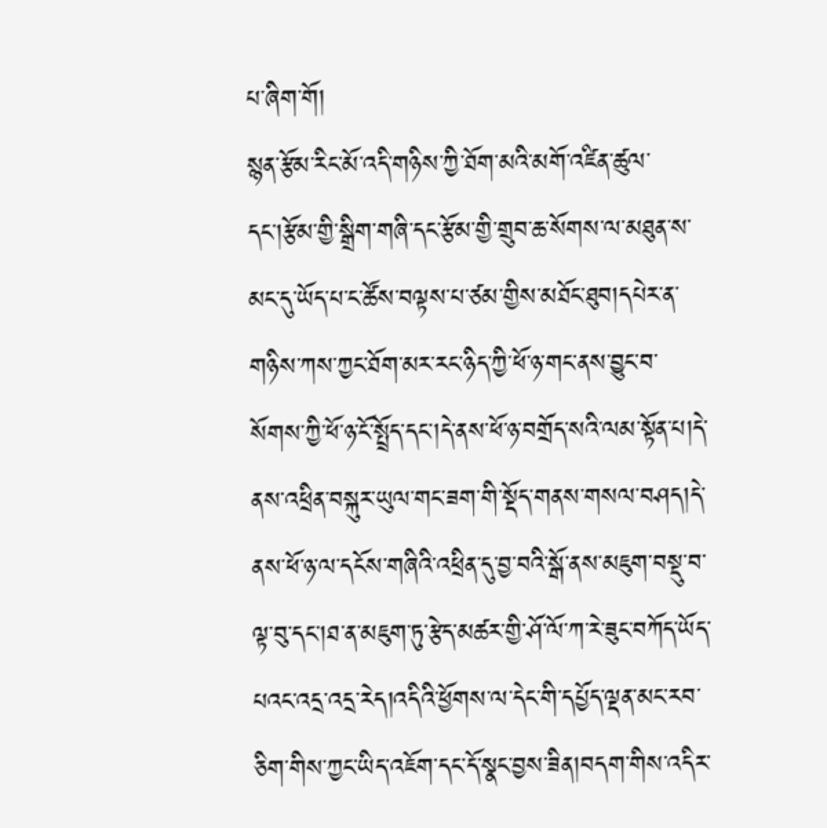པ་ཞིག་གོ།
སྙན་རྩོམ་རིང་མོ་འདི་གཉིས་ཀྱི་ཐོག་མའི་མགོ་འཛིན་ཚུལ་དང་།རྩོམ་གྱི་སྒྲིག་གཞི་དང་རྩོམ་གྱི་གྲུབ་ཆ་སོགས་ལ་མཐུན་ས་མང་དུ་ཡོད་པ་ང་ཚོས་བལྟས་པ་ཙམ་གྱིས་མཐོང་ཐུབ།དཔེར་ན་གཉིས་ཀས་ཀྱང་ཐོག་མར་རང་ཉིད་ཀྱི་ཕོ་ཉ་གང་ནས་བྱུང་བ་སོགས་ཀྱི་ཕོ་ཉ་ངོ་སྤྲོད་དང་།དེ་ནས་ཕོ་ཉ་བགྲོད་སའི་ལམ་སྟོན་པ།དེ་ནས་འཕྲིན་བསྐུར་ཡུལ་གང་ཟག་གི་སྡོད་གནས་གསལ་བཤད།དེ་ནས་ཕོ་ཉ་ལ་དངོས་གཞིའི་འཕྲིན་དུ་བྱ་བའི་སྒོ་ནས་མཇུག་བསྡུ་བ་ལྟ་བུ་དང་།ཐ་ན་མཇུག་ཏུ་རྩེད་མཚར་གྱི་ཤོ་ལོ་ཀ་རེ་ཟུང་བཀོད་ཡོད་པའང་འདྲ་འདྲ་རེད།འདིའི་ཕྱོགས་ལ་དེང་གི་དཔྱོད་ལྡན་མང་རབ་ཅིག་གིས་ཀྱང་ཡིད་འཇོག་དང་དོ་སྣང་བྱས་ཟིན།བདག་གིས་འདིར་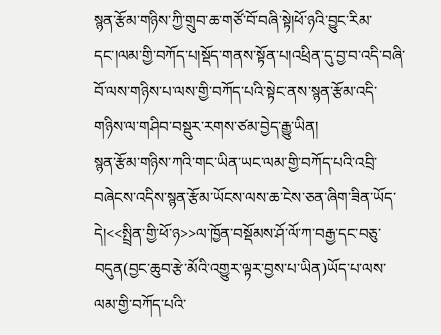སྙན་རྩོམ་གཉིས་ཀྱི་གྲུབ་ཆ་གཙོ་བོ་བཞི་སྟེ།ཕོ་ཉའི་བྱུང་རིམ་དང་།ལམ་གྱི་བཀོད་པ།སྡོད་གནས་སྟོན་པ།འཕྲིན་དུ་བྱ་བ་འདི་བཞི་བོ་ལས་གཉིས་པ་ལས་གྱི་བཀོད་པའི་སྟེང་ནས་སྙན་རྩོམ་འདི་གཉིས་ལ་གཤིབ་བསྡུར་རགས་ཙམ་བྱེད་རྒྱུ་ཡིན།
སྙན་རྩོམ་གཉིས་ཀའི་གང་ཡིན་ཡང་ལམ་གྱི་བཀོད་པའི་འབྲི་བཞེངས་འདིས་སྙན་རྩོམ་ཡོངས་ལས་ཆ་ངེས་ཅན་ཞིག་ཟིན་ཡོད་དེ།<<སྤྲིན་གྱི་ཕོ་ཉ>>ལ་ཁྱོན་བསྡོམས་ཤོ་ལོ་ཀ་བརྒྱ་དང་བཅུ་བདུན(བྱང་ཆུབ་རྩེ་མོའི་འགྱུར་ལྟར་བྱས་པ་ཡིན)ཡོད་པ་ལས་ལམ་གྱི་བཀོད་པའི་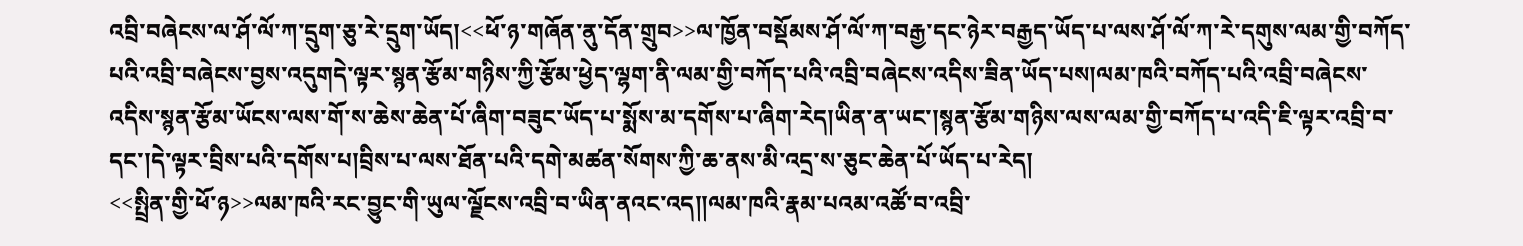འབྲི་བཞེངས་ལ་ཤོ་ལོ་ཀ་དྲུག་ཅུ་རེ་དྲུག་ཡོད།<<ཕོ་ཉ་གཞོན་ནུ་དོན་གྲུབ>>ལ་ཁྱོན་བསྡོམས་ཤོ་ལོ་ཀ་བརྒྱ་དང་ཉེར་བརྒྱད་ཡོད་པ་ལས་ཤོ་ལོ་ཀ་རེ་དགུས་ལམ་གྱི་བཀོད་པའི་འབྲི་བཞེངས་བྱས་འདུགདེ་ལྟར་སྙན་རྩོམ་གཉིས་ཀྱི་རྩོམ་ཕྱེད་ལྷག་ནི་ལམ་གྱི་བཀོད་པའི་འབྲི་བཞེངས་འདིས་ཟིན་ཡོད་པས།ལམ་ཁའི་བཀོད་པའི་འབྲི་བཞེངས་འདིས་སྙན་རྩོམ་ཡོངས་ལས་གོ་ས་ཆེས་ཆེན་པོ་ཞིག་བཟུང་ཡོད་པ་སྨོས་མ་དགོས་པ་ཞིག་རེད།ཡིན་ན་ཡང་།སྙན་རྩོམ་གཉིས་ལས་ལམ་གྱི་བཀོད་པ་འདི་ཇི་ལྟར་འབྲི་བ་དང་།དེ་ལྟར་བྲིས་པའི་དགོས་པ།བྲིས་པ་ལས་ཐོན་པའི་དགེ་མཚན་སོགས་ཀྱི་ཆ་ནས་མི་འདྲ་ས་ཅུང་ཆེན་པོ་ཡོད་པ་རེད།
<<སྤྲིན་གྱི་ཕོ་ཉ>>ལམ་ཁའི་རང་བྱུང་གི་ཡུལ་ལྗོངས་འབྲི་བ་ཡིན་ནའང་འད༎ལམ་ཁའི་རྣམ་པའམ་འཚོ་བ་འབྲི་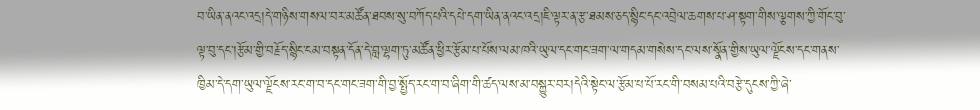བ་ཡིན་ནའང་འདྲ།དེ་གཉིས་གསལ་བར་མཚོན་ཐབས་སུ་བཀོད་པའི་དཔེ་དག་ཡིན་ནའང་འདྲ།ཇི་ལྟར་ན་རྩ་ཐམས་ཅད་སྙིང་དང་འབྲེལ་ཆགས་པ་ཤ་སྟག་གིས་ལྕགས་ཀྱི་གོང་བུ་ལྟ་བུ་དང་།རྩོམ་གྱི་བརྗོད་སྙིང་ངམ་བསྟན་དོན་དེ་བླ་ལྷག་ཏུ་མཚོན་ཕྱིར་རྩོམ་པ་པོས་ལམ་ཁའི་ཡུལ་དང་གང་ཟག་ལ་གདམ་གསེས་དང་ལས་སྣོན་གྱིས་ཡུལ་ལྗོངས་དང་གནས་ཁྱིམ་དེ་དག་ཡུལ་ལྗོངས་རང་ག་བ་དང་གང་ཟག་གི་བྱ་སྤྱོད་རང་ག་བ་ཞིག་གི་ཚད་ལས་མ་བསྐྱུར་བར།དེའི་སྟེང་ལ་རྩོམ་པ་པོ་རང་གི་བསམ་པའི་བརྩེ་དུངས་ཀྱི་ཞེ་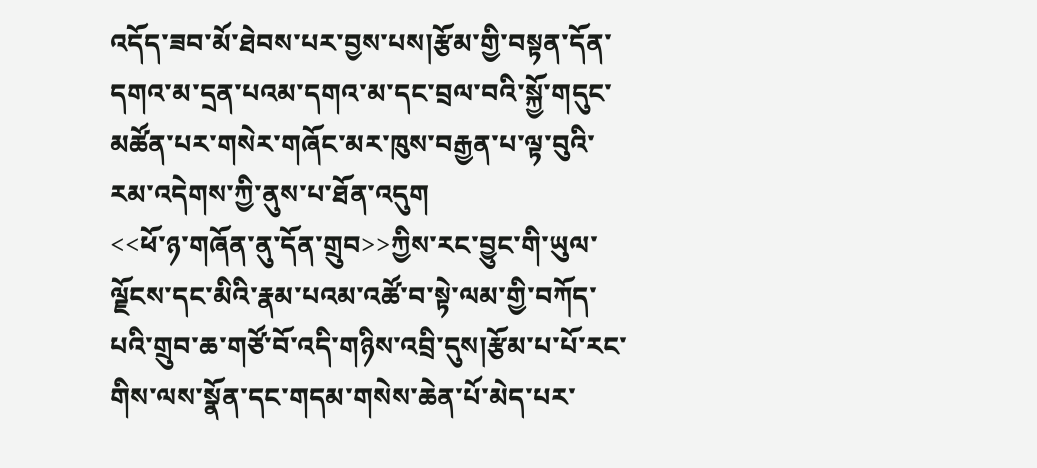འདོད་ཟབ་མོ་ཐེབས་པར་བྱས་པས།རྩོམ་གྱི་བསྟན་དོན་དགའ་མ་དྲན་པའམ་དགའ་མ་དང་བྲལ་བའི་སྐྱོ་གདུང་མཚོན་པར་གསེར་གཞོང་མར་ཁུས་བརྒྱན་པ་ལྟ་བུའི་རམ་འདེགས་ཀྱི་ནུས་པ་ཐོན་འདུག
<<ཕོ་ཉ་གཞོན་ནུ་དོན་གྲུབ>>ཀྱིས་རང་བྱུང་གི་ཡུལ་ལྗོངས་དང་མིའི་རྣམ་པའམ་འཚོ་བ་སྟེ་ལམ་གྱི་བཀོད་པའི་གྲུབ་ཆ་གཙོ་བོ་འདི་གཉིས་འབྲི་དུས།རྩོམ་པ་པོ་རང་གིས་ལས་སྣོན་དང་གདམ་གསེས་ཆེན་པོ་མེད་པར་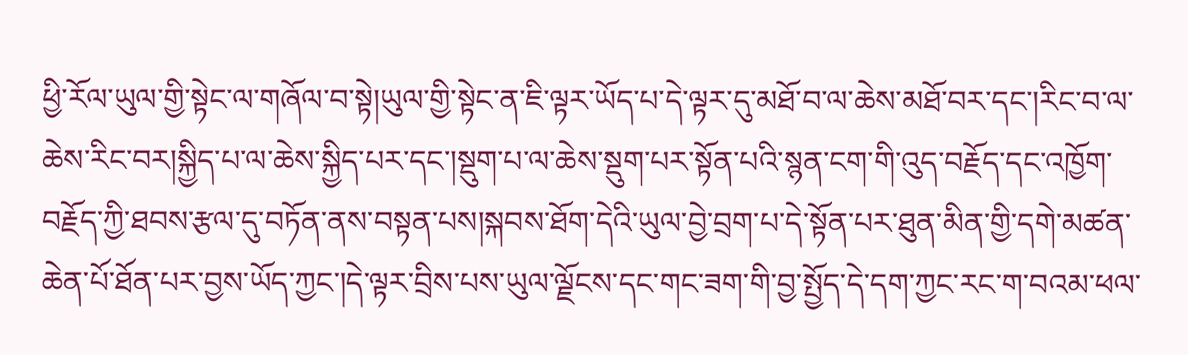ཕྱི་རོལ་ཡུལ་གྱི་སྟེང་ལ་གཞོལ་བ་སྟེ།ཡུལ་གྱི་སྟེང་ན་ཇི་ལྟར་ཡོད་པ་དེ་ལྟར་དུ་མཐོ་བ་ལ་ཆེས་མཐོ་བར་དང་།རིང་བ་ལ་ཆེས་རིང་བར།སྐྱིད་པ་ལ་ཆེས་སྐྱིད་པར་དང་།སྡུག་པ་ལ་ཆེས་སྡུག་པར་སྟོན་པའི་སྙན་ངག་གི་འུད་བརྗོད་དང་འཁྱོག་བརྗོད་ཀྱི་ཐབས་རྩལ་དུ་བཏོན་ནས་བསྟན་པས།སྐབས་ཐོག་དེའི་ཡུལ་བྱེ་བྲག་པ་དེ་སྟོན་པར་ཐུན་མིན་གྱི་དགེ་མཚན་ཆེན་པོ་ཐོན་པར་བྱས་ཡོད་ཀྱང་།དེ་ལྟར་བྲིས་པས་ཡུལ་ལྗོངས་དང་གང་ཟག་གི་བྱ་སྤྱོད་དེ་དག་ཀྱང་རང་ག་བའམ་ཕལ་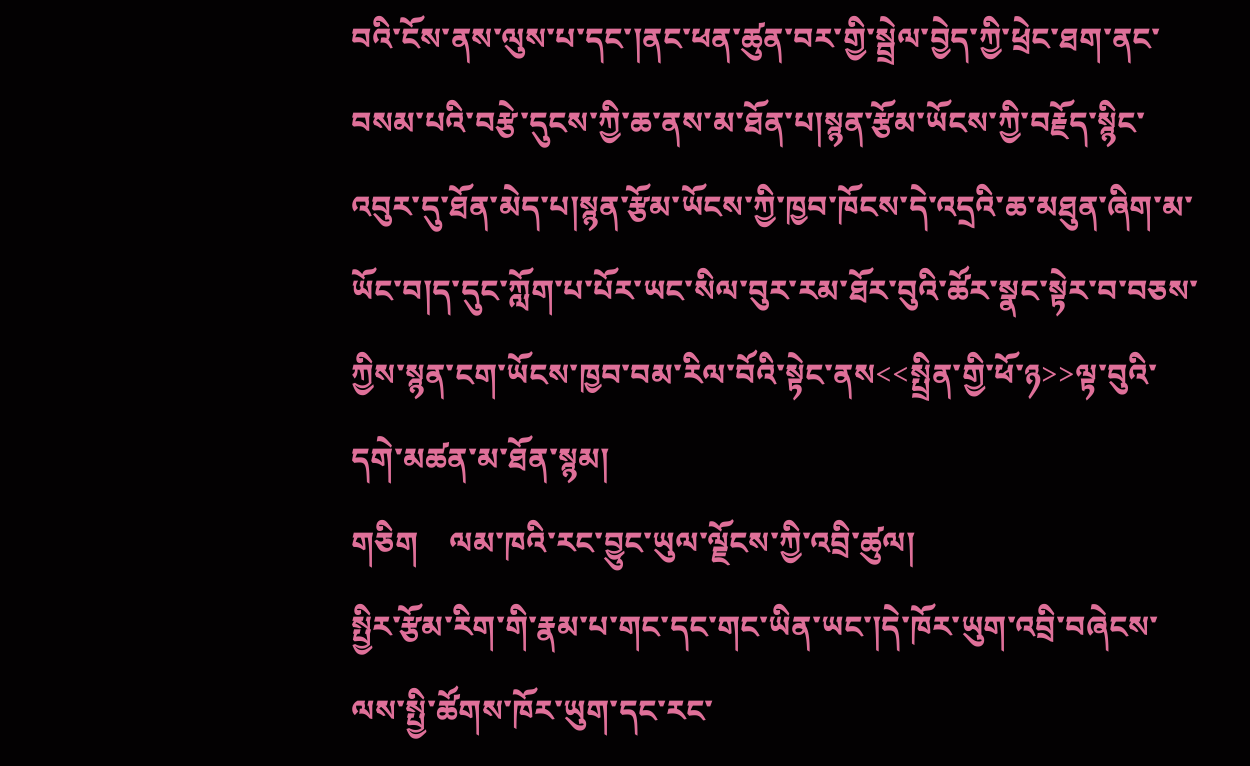བའི་ངོས་ནས་ལུས་པ་དང་།ནང་ཕན་ཚུན་བར་གྱི་སྦྲེལ་བྱེད་ཀྱི་ཕྲེང་ཐག་ནང་བསམ་པའི་བརྩེ་དུངས་ཀྱི་ཆ་ནས་མ་ཐོན་པ།སྙན་རྩོམ་ཡོངས་ཀྱི་བརྗོད་སྙིང་འབུར་དུ་ཐོན་མེད་པ།སྙན་རྩོམ་ཡོངས་ཀྱི་ཁྱབ་ཁོངས་དེ་འདྲའི་ཆ་མཐུན་ཞིག་མ་ཡོང་བ།ད་དུང་ཀློག་པ་པོར་ཡང་སིལ་བུར་རམ་ཐོར་བུའི་ཚོར་སྣང་སྟེར་བ་བཅས་ཀྱིས་སྙན་ངག་ཡོངས་ཁྱབ་བམ་རིལ་བོའི་སྟེང་ནས<<སྤྲིན་གྱི་ཕོ་ཉ>>ལྟ་བུའི་དགེ་མཚན་མ་ཐོན་སྙམ།
གཅིག    ལམ་ཁའི་རང་བྱུང་ཡུལ་ལྗོངས་ཀྱི་འབྲི་ཚུལ།
སྤྱིར་རྩོམ་རིག་གི་རྣམ་པ་གང་དང་གང་ཡིན་ཡང་།དེ་ཁོར་ཡུག་འབྲི་བཞེངས་ལས་སྤྱི་ཚོགས་ཁོར་ཡུག་དང་རང་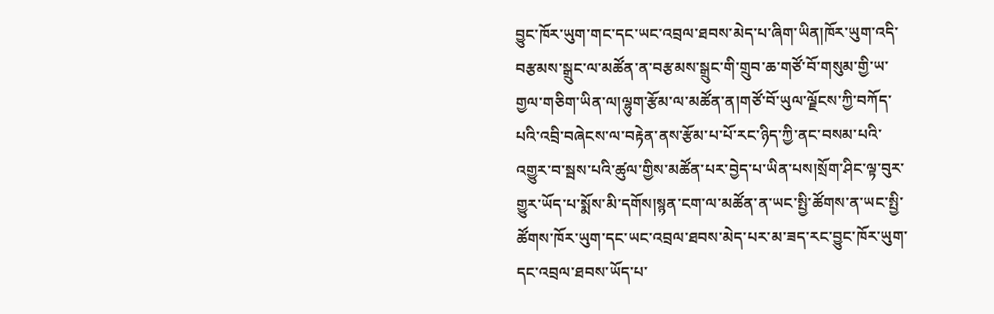བྱུང་ཁོར་ཡུག་གང་དང་ཡང་འབྲལ་ཐབས་མེད་པ་ཞིག་ཡིན།ཁོར་ཡུག་འདི་བརྩམས་སྒྲུང་ལ་མཚོན་ན་བརྩམས་སྒྲུང་གི་གྲུབ་ཆ་གཙོ་བོ་གསུམ་གྱི་ཡ་གྱལ་གཅིག་ཡིན་ལ།ལྷུག་རྩོམ་ལ་མཚོན་ན།གཙོ་བོ་ཡུལ་ལྗོངས་ཀྱི་བཀོད་པའི་འབྲི་བཞེངས་ལ་བརྟེན་ནས་རྩོམ་པ་པོ་རང་ཉིད་ཀྱི་ནང་བསམ་པའི་འགྱུར་བ་སྦས་པའི་ཚུལ་གྱིས་མཚོན་པར་བྱེད་པ་ཡིན་པས།སྲོག་ཤིང་ལྟ་བུར་གྱུར་ཡོད་པ་སྨོས་མི་དགོས།སྙན་ངག་ལ་མཚོན་ན་ཡང་སྤྱི་ཚོགས་ན་ཡང་སྤྱི་ཚོགས་ཁོར་ཡུག་དང་ཡང་འབྲལ་ཐབས་མེད་པར་མ་ཟད་རང་བྱུང་ཁོར་ཡུག་དང་འབྲལ་ཐབས་ཡོད་པ་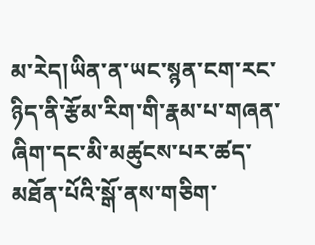མ་རེད།ཡིན་ན་ཡང་སྙན་ངག་རང་ཉིད་ནི་རྩོམ་རིག་གི་རྣམ་པ་གཞན་ཞིག་དང་མི་མཚུངས་པར་ཚད་མཐོན་པོའི་སྒོ་ནས་གཅིག་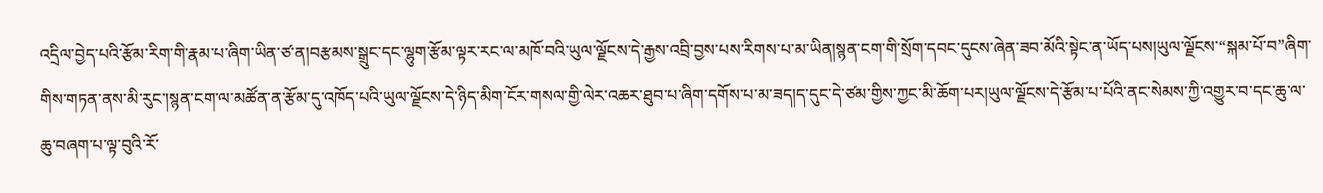འདྲིལ་བྱེད་པའི་རྩོམ་རིག་གི་རྣམ་པ་ཞིག་ཡིན་ཙ་ན།བརྩམས་སྒྲུང་དང་ལྷུག་རྩོམ་ལྟར་རང་ལ་མཁོ་བའི་ཡུལ་ལྗོངས་དེ་རྒྱས་འབྲི་བྱས་པས་རིགས་པ་མ་ཡིན།སྙན་ངག་གི་སྲོག་དབང་དུངས་ཞེན་ཟབ་མོའི་སྟེང་ན་ཡོད་པས།ཡུལ་ལྗོངས་“སྐམ་པོ་བ”ཞིག་གིས་གཏན་ནས་མི་རུང་།སྙན་ངག་ལ་མཚོན་ན་རྩོམ་དུ་འཁོད་པའི་ཡུལ་ལྗོངས་དེ་ཉིད་མིག་ངོར་གསལ་གྱི་ལེར་འཆར་ཐུབ་པ་ཞིག་དགོས་པ་མ་ཟད།ད་དུང་དེ་ཙམ་གྱིས་ཀྱང་མི་ཆོག་པར།ཡུལ་ལྗོངས་དེ་རྩོམ་པ་པོའི་ནང་སེམས་ཀྱི་འགྱུར་བ་དང་ཆུ་ལ་ཆུ་བཞག་པ་ལྟ་བུའི་རོ་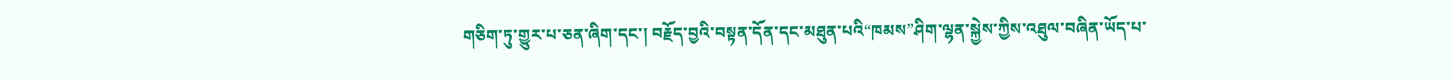གཅིག་ཏུ་གྱུར་པ་ཅན་ཞིག་དང་། བརྗོད་བྱའི་བསྟན་དོན་དང་མཐུན་པའི“ཁམས”ཤིག་ལྷན་སྐྱེས་ཀྱིས་འཐུལ་བཞིན་ཡོད་པ་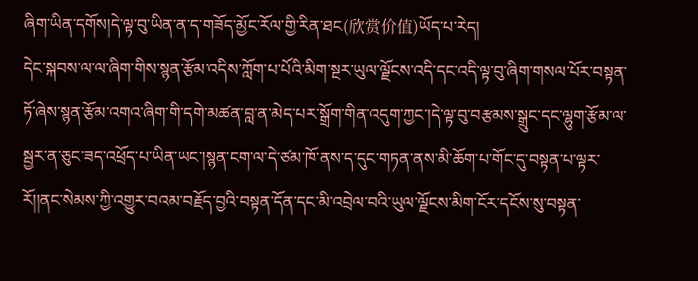ཞིག་ཡིན་དགོས།དེ་ལྟ་བུ་ཡིན་ན་ད་གཟོད་མྱོང་རོལ་གྱི་རིན་ཐང(欣赏价值)ཡོད་པ་རེད།
དེང་སྐབས་ལ་ལ་ཞིག་གིས་སྙན་རྩོམ་འདིས་ཀློག་པ་པོའི་མིག་སྔར་ཡུལ་ལྗོངས་འདི་དང་འདི་ལྟ་བུ་ཞིག་གསལ་པོར་བསྟན་ཏོ་ཞེས་སྙན་རྩོམ་འགའ་ཞིག་གི་དགེ་མཚན་བླ་ན་མེད་པར་སྒྲོག་གིན་འདུག་ཀྱང་།དེ་ལྟ་བུ་བརྩམས་སྒྲུང་དང་ལྷུག་རྩོམ་ལ་སྦྱར་ན་ཅུང་ཟད་འཕྲོད་པ་ཡིན་ཡང་།སྙན་ངག་ལ་དེ་ཙམ་ཁོ་ནས་ད་དུང་གཏན་ནས་མི་ཆོག་པ་གོང་དུ་བསྟན་པ་ལྟར་རོ།།ནང་སེམས་ཀྱི་འགྱུར་བའམ་བརྗོད་བྱའི་བསྟན་དོན་དང་མི་འབྲེལ་བའི་ཡུལ་ལྗོངས་མིག་ངོར་དངོས་སུ་བསྟན་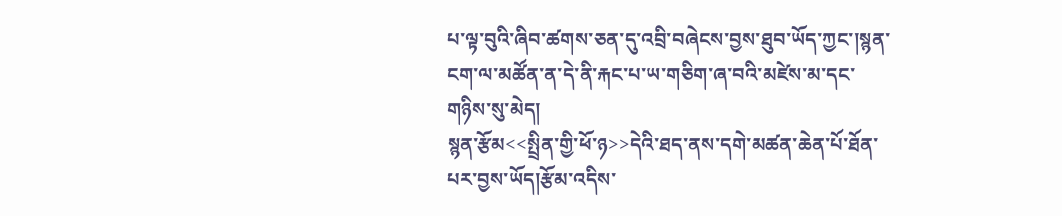པ་ལྟ་བུའི་ཞིབ་ཚགས་ཅན་དུ་འབྲི་བཞེངས་བྱས་ཐུབ་ཡོད་ཀྱང་།སྙན་ངག་ལ་མཚོན་ན་དེ་ནི་རྐང་པ་ཡ་གཅིག་ཞ་བའི་མཛེས་མ་དང་གཉིས་སུ་མེད།
སྙན་རྩོམ<<སྤྲིན་གྱི་ཕོ་ཉ>>དེའི་ཐད་ནས་དགེ་མཚན་ཆེན་པོ་ཐོན་པར་བྱས་ཡོད།རྩོམ་འདིས་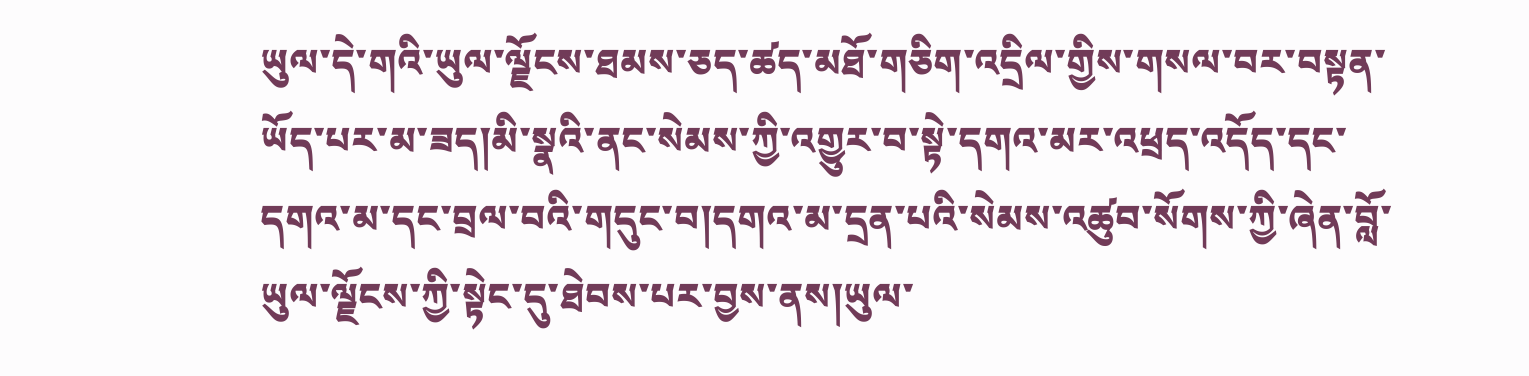ཡུལ་དེ་གའི་ཡུལ་ལྗོངས་ཐམས་ཅད་ཚད་མཐོ་གཅིག་འདྲིལ་གྱིས་གསལ་བར་བསྟན་ཡོད་པར་མ་ཟད།མི་སྣའི་ནང་སེམས་ཀྱི་འགྱུར་བ་སྟེ་དགའ་མར་འཕྲད་འདོད་དང་དགའ་མ་དང་བྲལ་བའི་གདུང་བ།དགའ་མ་དྲན་པའི་སེམས་འཚུབ་སོགས་ཀྱི་ཞེན་བློ་ཡུལ་ལྗོངས་ཀྱི་སྟེང་དུ་ཐེབས་པར་བྱས་ནས།ཡུལ་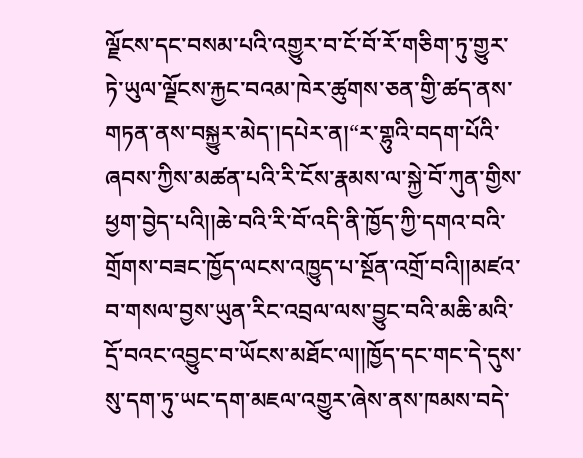ལྗོངས་དང་བསམ་པའི་འགྱུར་བ་ངོ་བོ་རོ་གཅིག་ཏུ་གྱུར་ཏེ་ཡུལ་ལྗོངས་རྐྱང་བའམ་ཁེར་ཚུགས་ཅན་གྱི་ཚད་ནས་གཏན་ནས་བསྐྱུར་མེད་།དཔེར་ན།“ར་གྷུའི་བདག་པོའི་ཞབས་ཀྱིས་མཚན་པའི་རི་ངོས་རྣམས་ལ་སྐྱེ་བོ་ཀུན་གྱིས་ཕྱག་བྱེད་པའི།།ཆེ་བའི་རི་བོ་འདི་ནི་ཁྱོད་ཀྱི་དགའ་བའི་གྲོགས་བཟང་ཁྱོད་ལངས་འཁྱུད་པ་སྔོན་འགྲོ་བའི།།མཛའ་བ་གསལ་བྱས་ཡུན་རིང་འབྲལ་ལས་བྱུང་བའི་མཆི་མའི་དྲོ་བའང་འབྱུང་བ་ཡོངས་མཐོང་ལ།།ཁྱོད་དང་གང་དེ་དུས་སུ་དག་ཏུ་ཡང་དག་མཇལ་འགྱུར་ཞེས་ནས་ཁམས་བདེ་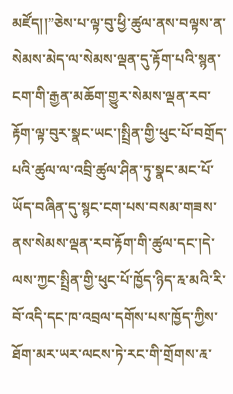མཛོད།།”ཅེས་པ་ལྟ་བུ་ཕྱི་ཚུལ་ནས་བལྟས་ན་སེམས་མེད་ལ་སེམས་ལྡན་དུ་རྟོག་པའི་སྙན་ངག་གི་རྒྱན་མཆོག་གྱུར་སེམས་ལྡན་རབ་རྟོག་ལྟ་བུར་སྣང་ཡང་།སྤྲིན་གྱི་ཕུང་པོ་བགྲོད་པའི་ཚུལ་ལ་འབྲི་ཚུལ་ཤིན་ཏུ་སྣང་མང་པོ་ཡོད་བཞིན་དུ་སྙང་ངག་པས་བསམ་གཟས་ནས་སེམས་ལྡན་རབ་རྟོག་གི་ཚུལ་དང་།དེ་ལས་ཀྱང་སྤྲིན་གྱི་ཕུང་པོ་ཁྱོད་ཉིད་རྰ་མའི་རི་བོ་འདི་དང་ཁ་འབྲལ་དགོས་པས་ཁྱོད་ཀྱིས་ཐོག་མར་ཡར་ལངས་ཏེ་རང་གི་གྲོགས་རྰ་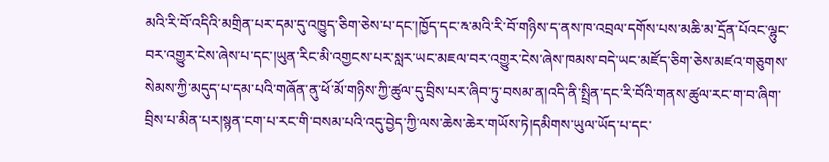མའི་རི་བོ་འདིའི་མགྲིན་པར་དམ་དུ་འཁྱུད་ཅིག་ཅེས་པ་དང་།ཁྱོད་དང་རྰ་མའི་རི་བོ་གཉིས་ད་ནས་ཁ་འབྲལ་དགོས་པས་མཆི་མ་དྲོན་པོའང་ལྷུང་བར་འགྱུར་ངེས་ཞེས་པ་དང་།ཡུན་རིང་མི་འགྱངས་པར་སླར་ཡང་མཇལ་བར་འགྱུར་ངེས་ཞེས་ཁམས་བདེ་ཡང་མཛོད་ཅིག་ཅེས་མཛའ་གཅུགས་སེམས་ཀྱི་མདུད་པ་དམ་པའི་གཞོན་ནུ་ཕོ་མོ་གཉིས་ཀྱི་ཚུལ་དུ་བྲིས་པར་ཞིབ་ཏུ་བསམ་ན།འདི་ནི་སྤྲིན་དང་རི་བོའི་གནས་ཚུལ་རང་ག་བ་ཞིག་བྲིས་པ་མིན་པར།སྙན་ངག་པ་རང་གི་བསམ་པའི་འདུ་བྱེད་ཀྱི་ལས་ཆེས་ཆེར་གཡོས་ཏེ།དམིགས་ཡུལ་ཡོད་པ་དང་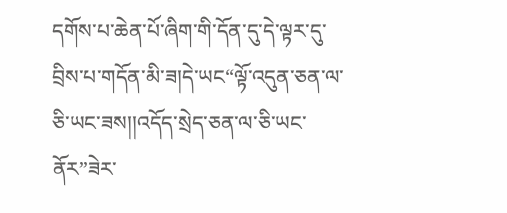དགོས་པ་ཆེན་པོ་ཞིག་གི་དོན་དུ་དེ་ལྟར་དུ་བྲིས་པ་གདོན་མི་ཟ།དེ་ཡང“ལྟོ་འདུན་ཅན་ལ་ཅི་ཡང་ཟས།།འདོད་སྲེད་ཅན་ལ་ཅི་ཡང་ནོར”ཟེར་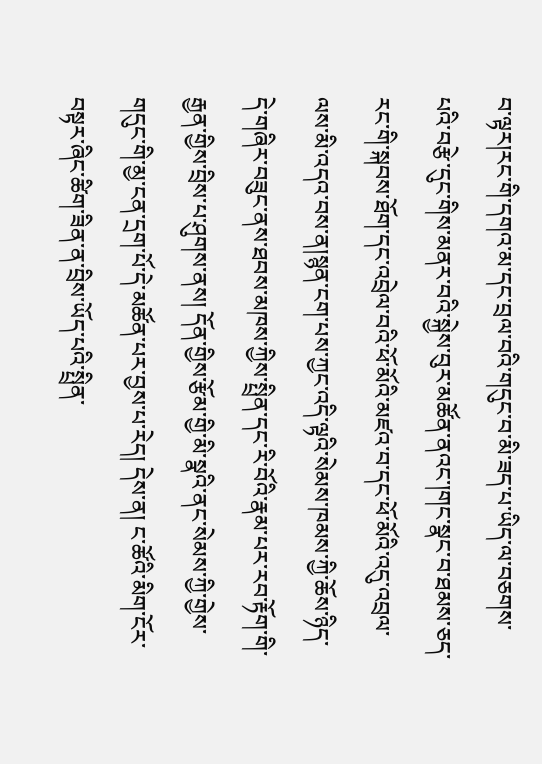བ་ལྟར།རང་གི་དགའ་མ་དང་བྲལ་བའི་གདུང་བ་མི་ཟད་པ་ཡིད་ལ་བཅགས་པའི་བརྩེ་དུང་གིས་མནར་བའི་སྐྱེས་བུར་མཚོན་ནའང་།གང་སྣང་བ་ཐམས་ཅད་རང་གི་སྐབས་ཐོག་དང་འབྲེལ་བའི་ཕོ་མོའི་མཛའ་བ་དང་ཕོ་མོའི་འདུ་འབྲལ་ལས་མི་འདའ་བས་ན།སྙན་ངག་པས་ཀྱང་འདི་ལྟའི་སེམས་ཁམས་ཀྱི་ཆོས་ཉིད་དེ་གཞིར་བཟུང་ནས་ཐབས་མཁས་ཀྱིས་སྤྲིན་དང་རི་བོའི་རྣམ་པར་རབ་རྟོག་གི་རྒྱན་གྱིས་བྲིས་པ་ཤུགས་ནས། དོན་གྱིས་རྩོམ་གྱི་མི་སྣའི་ནང་སེམས་ཀྱི་གྱེས་གདུང་གི་མྱ་ངན་དྲག་པོ་དེ་མཚོན་པར་བྱས་པ་རེད། དེས་ན། ང་ཚོའི་མིག་ངོར་བསྟར་ཞིང་ཚིག་ཟིན་ན་བྲིས་ཡོད་པའི་སྤྲིན་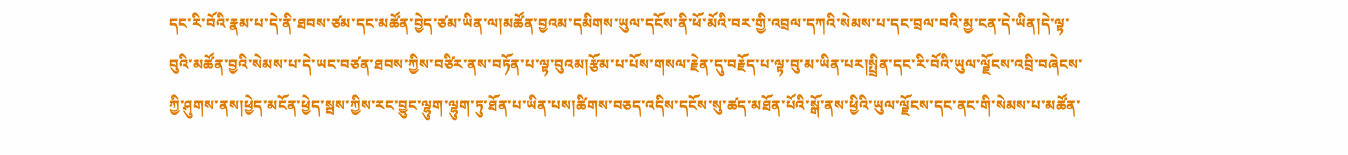དང་རི་བོའི་རྣམ་པ་དེ་ནི་ཐབས་ཙམ་དང་མཚོན་བྱེད་ཙམ་ཡིན་ལ།མཚོན་བྱའམ་དམིགས་ཡུལ་དངོས་ནི་ཕོ་མོའི་བར་གྱི་འབྲལ་དཀའི་སེམས་པ་དང་བྲལ་བའི་མྱ་ངན་དེ་ཡིན།དེ་ལྟ་བུའི་མཚོན་བྱའི་སེམས་པ་དེ་ཡང་བཙན་ཐབས་ཀྱིས་བཙིར་ནས་བཏོན་པ་ལྟ་བུའམ།རྩོམ་པ་པོས་གསལ་རྗེན་དུ་བརྗོད་པ་ལྟ་བུ་མ་ཡིན་པར།སྤྲིན་དང་རི་བོའི་ཡུལ་ལྗོངས་འབྲི་བཞེངས་ཀྱི་ཤུགས་ནས།ཕྱེད་མངོན་ཕྱེད་སྦས་ཀྱིས་རང་བྱུང་ལྷུག་ལྷུག་ཏུ་ཐོན་པ་ཡིན་པས།ཚིགས་བཅད་འདིས་དངོས་སུ་ཚད་མཐོན་པོའི་སྒོ་ནས་ཕྱིའི་ཡུལ་ལྗོངས་དང་ནང་གི་སེམས་པ་མཚོན་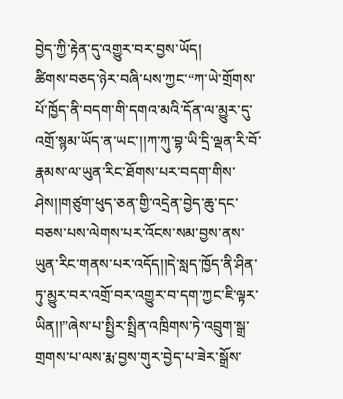བྱེད་ཀྱི་རྟེན་དུ་འགྱུར་བར་བྱས་ཡོད།
ཚིགས་བཅད་ཉེར་བཞི་པས་ཀྱང་“ཀ་ཡེ་གྲོགས་པོ་ཁྱོད་ནི་བདག་གི་དགའ་མའི་དོན་ལ་མྱུར་དུ་འགྲོ་སྙམ་ཡོད་ན་ཡང་།།ཀ་ཀུ་བྷ་ཡི་དྲི་ལྡན་རི་བོ་རྣམས་ལ་ཡུན་རིང་ཐོགས་པར་བདག་གིས་ཤེས།།གཙུག་ཕུད་ཅན་གྱི་འདྲེན་བྱེད་ཆུ་དང་བཅས་པས་ལེགས་པར་འོངས་སམ་བྱས་ནས་ཡུན་རིང་གནས་པར་འདོད།།དེ་སླད་ཁྱོད་ནི་ཤིན་ཏུ་མྱུར་བར་འགྲོ་བར་འགྱུར་བ་དག་ཀྱང་ཇི་ལྟར་ཡིན།།”ཞེས་པ་སྤྱིར་སྤྲིན་འཁྲིགས་ཏེ་འབྲུག་སྒྲ་གྲགས་པ་ལས་རྨ་བྱས་གུར་བྱེད་པ་ཟེར་སྒྲོས་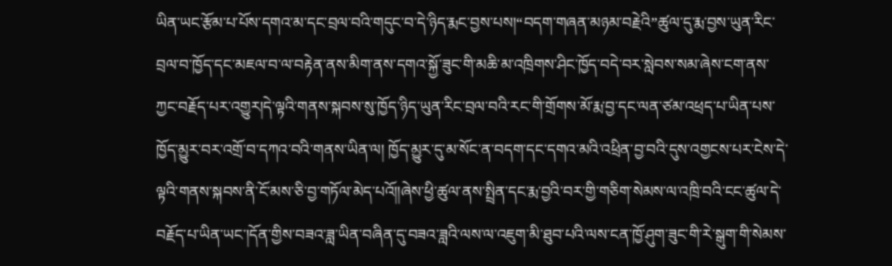ཡིན་ཡང་རྩོམ་པ་པོས་དགའ་མ་དང་བྲལ་བའི་གདུང་བ་དེ་ཉིད་རྨང་བྱས་པས།“བདག་གཞན་མཉམ་བརྗེའི”ཚུལ་དུ་རྨ་བྱས་ཡུན་རིང་བྲལ་བ་ཁྱོད་དང་མཇལ་བ་ལ་བརྟེན་ནས་མིག་ནས་དགའ་སྐྱོ་ཟུང་གི་མཆི་མ་འཁྲིགས་ཤིང་ཁྱོད་བདེ་བར་སླེབས་སམ་ཞེས་ངག་ནས་ཀྱང་བརྗོད་པར་འགྱུར།དེ་ལྟའི་གནས་སྐབས་སུ་ཁྱོད་ཉིད་ཡུན་རིང་བྲལ་བའི་རང་གི་གྲོགས་མོ་རྨ་བྱ་དང་ལན་ཙམ་འཕྲད་པ་ཡིན་པས་ཁྱོད་མྱུར་བར་འགྲོ་བ་དཀའ་བའི་གནས་ཡིན་ལ། ཁྱོད་མྱུར་དུ་མ་སོང་ན་བདག་དང་དགའ་མའི་འཕྲིན་བྱ་བའི་དུས་འགྱངས་པར་ངེས་དེ་ལྟའི་གནས་སྐབས་ནི་ངོ་མས་ཅི་བྱ་གཏོལ་མེད་པའོ།།ཞེས་ཕྱི་ཚུལ་ནས་སྤྲིན་དང་རྨ་བྱའི་བར་གྱི་གཅིག་སེམས་ལ་འཁྲི་བའི་ངང་ཚུལ་དེ་བརྗོད་པ་ཡིན་ཡང་།དོན་གྱིས་བཟའ་ཟླ་ཡིན་བཞིན་དུ་བཟའ་ཟླའི་ལས་ལ་འཇུག་མི་ཐུབ་པའི་ལས་ངན་ཁྱོ་ཤུག་ཟུང་གི་རེ་སྒུག་གི་སེམས་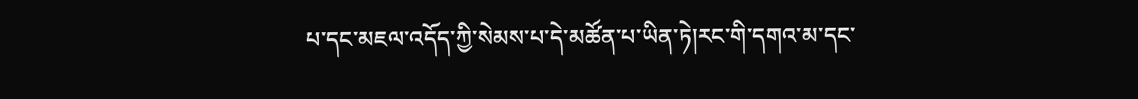པ་དང་མཇལ་འདོད་ཀྱི་སེམས་པ་དེ་མཚོན་པ་ཡིན་ཏེ།རང་གི་དགའ་མ་དང་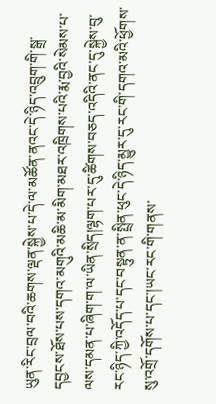ཡུན་རིང་བྲལ་བའི་ཆགས་ལྡན་སྐྱེས་པ་དེ་ལ་མཚོན་ནའང་དེ་ཉིད་འབྲུག་གི་སྒྲ་དབྱངས་ཐོས་པས་དགའ་མགུའི་མཆི་མ་མིག་མཐར་འཁྲིགས་པའི་རྨ་བྱའི་སེམས་པ་ལས་དམན་པ་ཞིག་ག་ལ་ཡིན་སྲིད།ལྷག་པར་དུ་ཚིགས་བཅད་འདིའི་ནང་དུ་སྐྱེས་བུ་རང་ཉིད་ཀྱི་འདོད་པ་དང་བསྟུན་ན་སྤྲིན་ཕུང་དེ་ཉིད་མྱུར་དུ་རང་གི་དགའ་མའི་ཕྱོགས་སུ་འགྲོ་དགོས་པ་དང་།ཡང་རང་གི་གནས་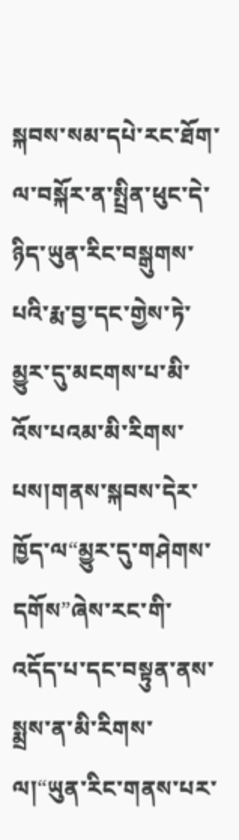སྐབས་སམ་དཔེ་རང་ཐོག་ལ་བསྐོར་ན་སྤྲིན་ཕུང་དེ་ཉིད་ཡུན་རིང་བསྒུགས་པའི་རྨ་བྱ་དང་གྱེས་ཏེ་མྱུར་དུ་མངགས་པ་མི་འོས་པའམ་མི་རིགས་པས།གནས་སྐབས་དེར་ཁྱོད་ལ“མྱུར་དུ་གཤེགས་དགོས”ཞེས་རང་གི་འདོད་པ་དང་བསྟུན་ནས་སྨྲས་ན་མི་རིགས་ལ།“ཡུན་རིང་གནས་པར་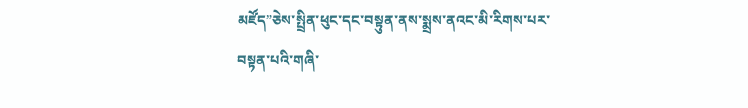མཛོད”ཅེས་སྤྲིན་ཕུང་དང་བསྟུན་ནས་སྨྲས་ནའང་མི་རིགས་པར་བསྟན་པའི་གཞི་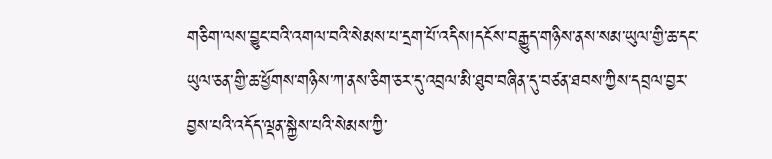གཅིག་ལས་བྱུང་བའི་འགལ་བའི་སེམས་པ་དྲག་པོ་འདིས།དངོས་བརྒྱུད་གཉིས་ནས་སམ་ཡུལ་གྱི་ཆ་དང་ཡུལ་ཅན་གྱི་ཆ་ཕྱོགས་གཉིས་ཀ་ནས་ཅིག་ཅར་དུ་འབྲལ་མི་ཐུབ་བཞིན་དུ་བཙན་ཐབས་ཀྱིས་དབྲལ་བྱར་བྱས་པའི་འདོད་ལྡན་སྐྱེས་པའི་སེམས་ཀྱི་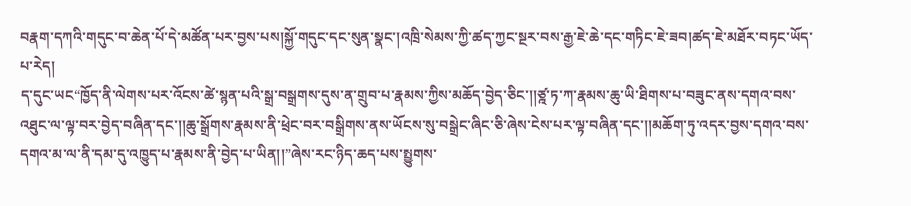བརྣག་དཀའི་གདུང་བ་ཆེན་པོ་དེ་མཚོན་པར་བྱས་པས།སྐྱོ་གདུང་དང་སུན་སྣང་།འཁྲི་སེམས་ཀྱི་ཚད་ཀྱང་སྔར་བས་རྒྱ་ཇེ་ཆེ་དང་གཏིང་ཇེ་ཟབ།ཚད་ཇེ་མཐོར་བཏང་ཡོད་པ་རེད།
ད་དུང་ཡང“ཁྱོད་ནི་ལེགས་པར་འོངས་ཚེ་སྙན་པའི་སྒྲ་བསྒྲགས་དུས་ན་གྲུབ་པ་རྣམས་ཀྱིས་མཆོད་བྱེད་ཅིང་།།ཙྰ་ཏ་ཀ་རྣམས་ཆུ་ཡི་ཐིགས་པ་བཟུང་ནས་དགའ་བས་འཐུང་ལ་ལྟ་བར་བྱེད་བཞིན་དང་།།ཆུ་སྒྲོགས་རྣམས་ནི་ཕྲེང་བར་བསྒྲིགས་ནས་ཡོངས་སུ་བསྒྲེང་ཞིང་ཅི་ཞེས་ངེས་པར་ལྟ་བཞིན་དང་།།མཆོག་ཏུ་འདར་བྱས་དགའ་བས་དགའ་མ་ལ་ནི་དམ་དུ་འཁྱུད་པ་རྣམས་ནི་བྱེད་པ་ཡིན།།”ཞེས་རང་ཉིད་ཆད་པས་སྤྱུགས་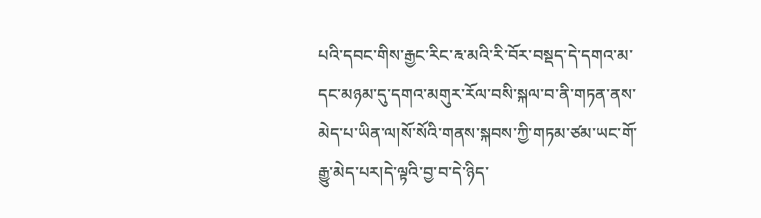པའི་དབང་གིས་རྒྱང་རིང་རྰ་མའི་རི་བོར་བསྡད་དེ་དགའ་མ་དང་མཉམ་དུ་དགའ་མགུར་རོལ་བསི་སྐལ་བ་ནི་གཏན་ནས་མེད་པ་ཡིན་ལ།སོ་སོའི་གནས་སྐབས་ཀྱི་གཏམ་ཙམ་ཡང་གོ་རྒྱུ་མེད་པར།དེ་ལྟའི་བྱ་བ་དེ་ཉིད་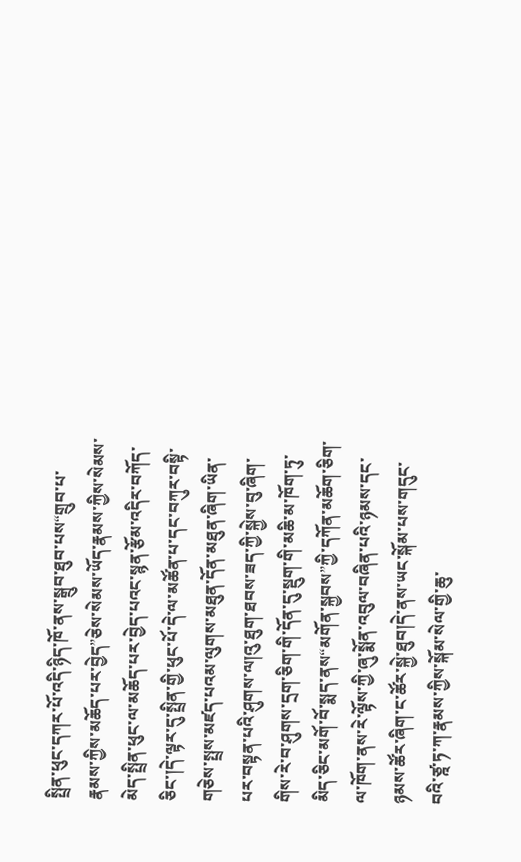སྤྲིན་ཕུང་དཀར་པོ་འདི་ཉིད་ཁོ་ནས་སྒྲུབ་ཐུབ་པས“གྲུབ་པ་རྣམས་ཀྱིས་མཆོད་པར་བྱེད”ཅེས་སེམས་ཡོད་རྣམས་ཀྱིས་སེམས་མེད་སྤྲིན་ཕུང་ལ་མཆོད་པར་བྱེད་པའང་སྙན་རྩོམ་འདིར་བཀོད་ཅིང་།དེ་ལྟར་དུ་སྤྲིན་གྱི་ཕུང་པོ་དེ་ལ་མཚོན་པ་དང་བཀུར་བསྟི་གཅེས་སྤྲས་མཛད་པའམ་ལུགས་མཐུན་དོན་མཐུན་ཞིག་ཡིན་པར་བསྟན་པའི་ཤུགས་ལ།འུ་ཐུག་ཐབས་ཟད་ཀྱི་སྐྱེས་བུ་ཞིག་གིས་རེ་བ་ཤུགས་དྲག་ཅིག་གི་དོན་དུ་སྡུག་གི་མཆི་མ་ཁོག་ཏུ་མིད་ཅིང་མགོ་བོ་སྨད་ནས“མགོན་སྐྱབས”ཀྱི་དཀོན་མཆོག་ཅིག་ལ་ཁོག་ནས་རེ་ལྟོས་ཀྱི་ཞུ་སྨོན་འབུལ་བཞིན་པའི་ཉམས་དང་ཉམས་ཚོར་ཞིག་ང་ཚོར་སྐྱེ་ཐུབ།དེ་ནས་ཡང་སྐོམ་པས་གདུང་བའི་ཙྰ་ཏ་ཀ་རྣམས་ཀྱིས་སྐོམ་སེལ་གྱི་ཆུ་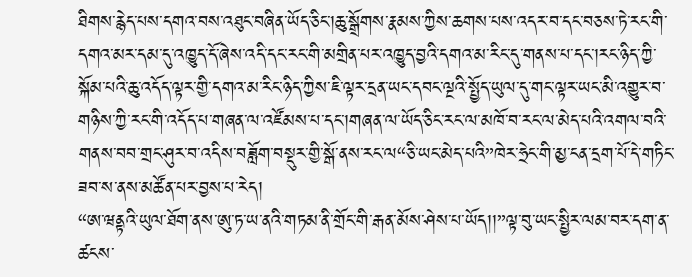ཐིགས་རྙེད་པས་དགའ་བས་འཐུང་བཞིན་ཡོད་ཅིང་།ཆུ་སྒྲོགས་རྣམས་ཀྱིས་ཆགས་པས་འདར་བ་དང་བཅས་ཏེ་རང་གི་དགའ་མར་དམ་དུ་འཁྱུད་དོ་ཞེས་འདི་དང་རང་གི་མགྲིན་པར་འཁྱུད་བྱའི་དགའ་མ་རིང་དུ་གནས་པ་དང་།རང་ཉིད་ཀྱི་སྐོམ་པའི་ཆུ་འདོད་ལྟར་གྱི་དགའ་མ་རིང་ཉིད་ཀྱིས་ཇི་ལྟར་དྲན་ཡང་དབང་ལྔའི་སྤྱོད་ཡུལ་དུ་གང་ལྟར་ཡང་མི་འགྱུར་བ་གཉིས་ཀྱི་རང་གི་འདོད་པ་གཞན་ལ་འཛོམས་པ་དང་།གཞན་ལ་ཡོད་ཅིང་རང་ལ་མཁོ་བ་རང་ལ་མེད་པའི་འགལ་བའི་གནས་བབ་གྲང་ཤུར་བ་འདིས་བཟློག་བསྡུར་གྱི་སྒོ་ནས་རང་ལ“ཅི་ཡང་མེད་པའི”ཁེར་ཧྲེང་གི་མྱ་ངན་དྲག་པོ་དེ་གཏིང་ཟབ་ས་ནས་མཚོན་པར་བྱས་པ་རེད།
“ཨ་ཝནྟའི་ཡུལ་ཐོག་ནས་ཨུ་ཏ་ཡ་ནའི་གཏམ་ནི་གྲོང་གི་རྒན་མོས་ཤེས་པ་ཡོད།།”ལྟ་བུ་ཡང་སྤྱིར་ལམ་བར་དག་ན་ཚངས་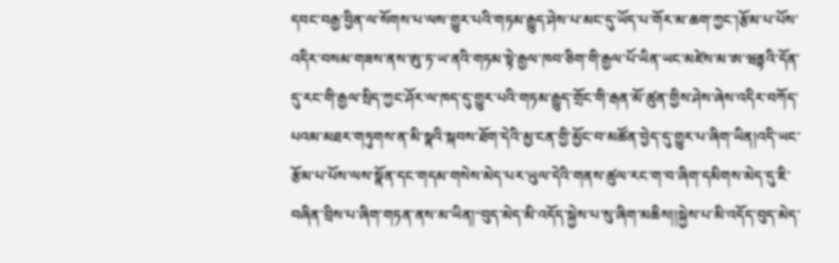དབང་བརྒྱ་བྱིན་ལ་སོགས་པ་ལས་གྱུར་པའི་གཏམ་རྒྱུད་ཤེས་པ་མང་དུ་ཡོད་པ་གོར་མ་ཆག་ཀྱང་།རྩོམ་པ་པོས་འདིར་བསམ་གཟས་ནས་ཨུ་ཏ་ཡ་ནའི་གཏམ་སྟེ་རྒྱལ་ཁབ་ཅིག་གི་རྒྱལ་པོ་ཡིན་ཡང་མཛེས་མ་ཨ་ཝནྟའི་དོན་དུ་རང་གི་རྒྱལ་སྲིད་ཀྱང་ཤོར་ལ་ཁད་དུ་གྱུར་པའི་གཏམ་རྒྱུད་གྲོང་གི་རྒན་མོ་ཚུན་གྱིས་ཤེས་ཞེས་འདིར་བཀོད་པའམ་མཐར་གཏུགས་ན་མི་སྣའི་སྐབས་ཐོག་དེའི་མྱ་ངན་གྱི་མྱོང་བ་མཚོན་བྱེད་དུ་གྱུར་པ་ཞིག་ཡིན།འདི་ཡང་རྩོམ་པ་པོས་ལས་སྣོན་དང་གདམ་གསེས་མེད་པར་ཡུལ་དེའི་གནས་ཚུལ་རང་ག་བ་ཞིག་དམིགས་མེད་དུ་ཇི་བཞིན་བྲིས་པ་ཞིག་གཏན་ནས་མ་ཡིན།“བུད་མེད་མི་འདོད་སྐྱེས་པ་སུ་ཞིག་མཆིས།།སྐྱེས་པ་མི་འདོད་བུད་མེད་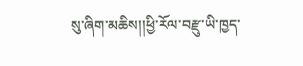སུ་ཞིག་མཆིས།།ཕྱི་རོལ་བརྫུ་ཡི་ཁྱད་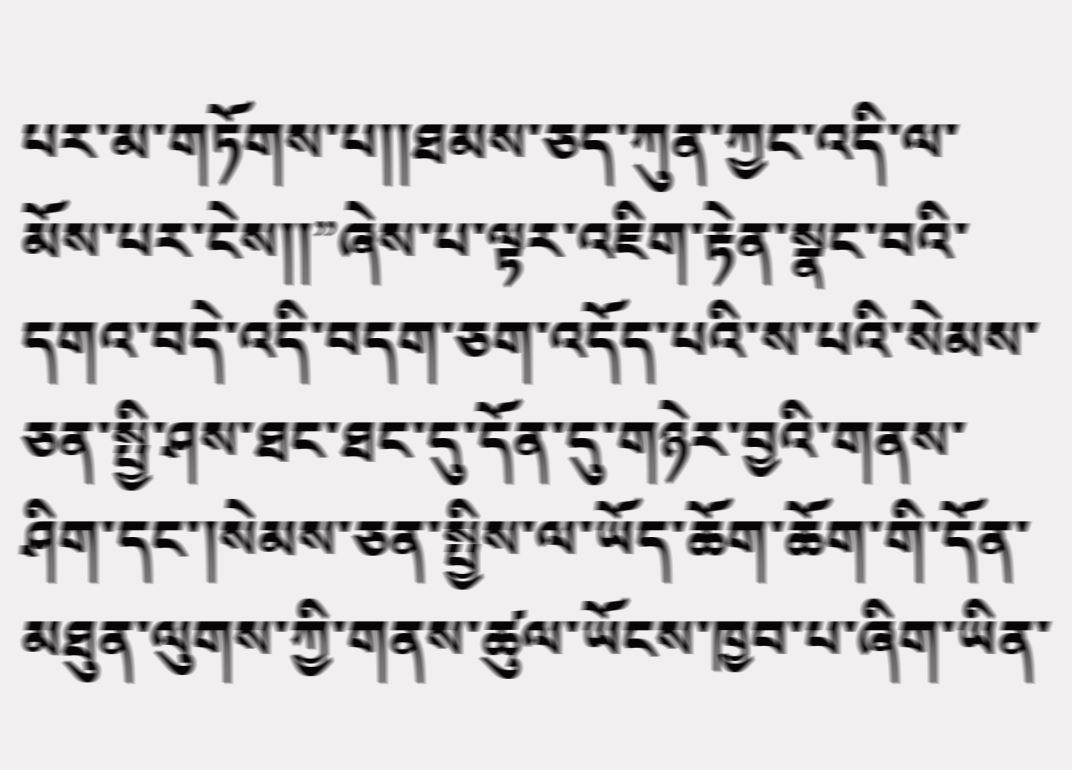པར་མ་གཏོགས་པ།།ཐམས་ཅད་ཀུན་ཀྱང་འདི་ལ་མོས་པར་ངེས།།”ཞེས་པ་ལྟར་འཇིག་རྟེན་སྣང་བའི་དགའ་བདེ་འདི་བདག་ཅག་འདོད་པའི་ས་པའི་སེམས་ཅན་སྤྱི་ཤས་ཐང་ཐང་དུ་དོན་དུ་གཉེར་བྱའི་གནས་ཤིག་དང་།སེམས་ཅན་སྤྱིས་ལ་ཡོད་ཆོག་ཆོག་གི་དོན་མཐུན་ལུགས་ཀྱི་གནས་ཚུལ་ཡོངས་ཁྱབ་པ་ཞིག་ཡིན་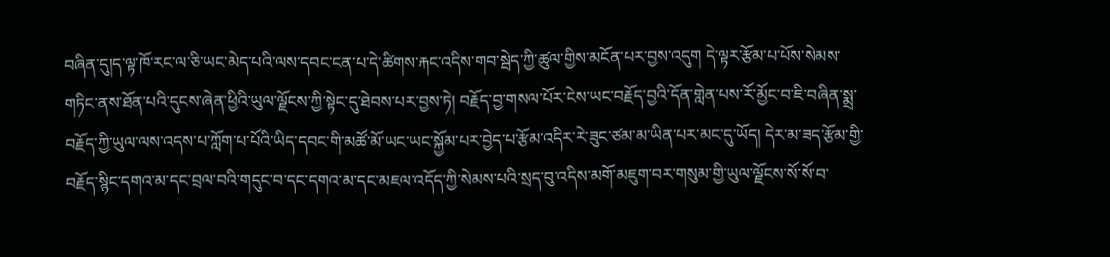བཞིན་དུ།ད་ལྟ་ཁོ་རང་ལ་ཅི་ཡང་མེད་པའི་ལས་དབང་ངན་པ་དེ་ཚིགས་རྐང་འདིས་གབ་སྦེད་ཀྱི་ཚུལ་གྱིས་མངོན་པར་བྱས་འདུག དེ་ལྟར་རྩོམ་པ་པོས་སེམས་གཏིང་ནས་ཐོན་པའི་དུངས་ཞེན་ཕྱིའི་ཡུལ་ལྗོངས་ཀྱི་སྟེང་དུ་ཐེབས་པར་བྱས་ཏེ། བརྗོད་བྱ་གསལ་པོར་ངེས་ཡང་བརྗོད་བྱའི་དོན་གླེན་པས་རོ་མྱོང་བ་ཇི་བཞིན་སྨྲ་བརྗོད་ཀྱི་ཡུལ་ལས་འདས་པ་ཀློག་པ་པོའི་ཡིད་དབང་གི་མཚོ་མོ་ཡང་ཡང་སྐྱོམ་པར་བྱེད་པ་རྩོམ་འདིར་རེ་ཟུང་ཙམ་མ་ཡིན་པར་མང་དུ་ཡོད། དེར་མ་ཟད་རྩོམ་གྱི་བརྗོད་སྙིང་དགའ་མ་དང་བྲལ་བའི་གདུང་བ་དང་དགའ་མ་དང་མཇལ་འདོད་ཀྱི་སེམས་པའི་སྲད་བུ་འདིས་མགོ་མཇུག་བར་གསུམ་གྱི་ཡུལ་ལྗོངས་སོ་སོ་བ་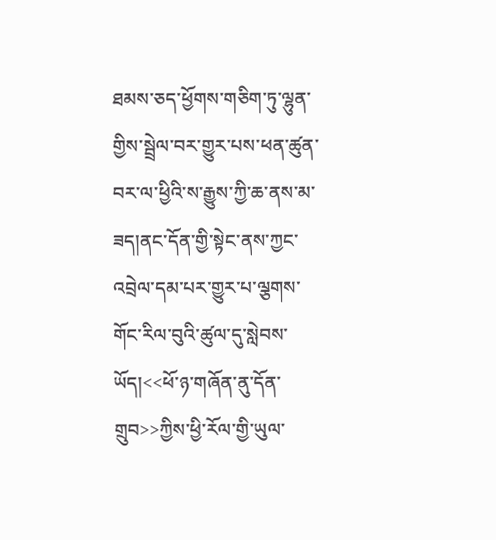ཐམས་ཅད་ཕྱོགས་གཅིག་ཏུ་ལྷུན་གྱིས་སྦྲེལ་བར་གྱུར་པས་ཕན་ཚུན་བར་ལ་ཕྱིའི་ས་རྒྱུས་ཀྱི་ཆ་ནས་མ་ཟད།ནང་དོན་གྱི་སྟེང་ནས་ཀྱང་འབྲེལ་དམ་པར་གྱུར་པ་ལྕགས་གོང་རིལ་བུའི་ཚུལ་དུ་སླེབས་ཡོད།<<ཕོ་ཉ་གཞོན་ནུ་དོན་གྲུབ>>ཀྱིས་ཕྱི་རོལ་གྱི་ཡུལ་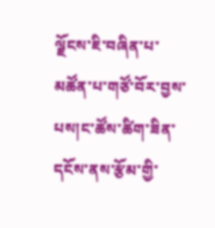ལྗོངས་ཇི་བཞིན་པ་མཚོན་པ་གཙོ་བོར་བྱས་པས།ང་ཚོས་ཚིག་ཟིན་དངོས་ནས་རྩོམ་གྱི་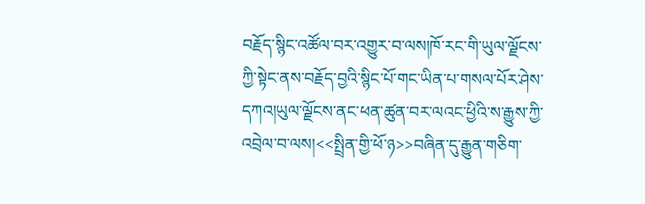བརྗོད་སྙིང་འཚོལ་བར་འགྱུར་བ་ལས།ཁོ་རང་གི་ཡུལ་ལྗོངས་ཀྱི་སྟེང་ནས་བརྗོད་བྱའི་སྙིང་པོ་གང་ཡིན་པ་གསལ་པོར་ཤེས་དཀའ།ཡུལ་ལྗོངས་ནང་ཕན་ཚུན་བར་ལའང་ཕྱིའི་ས་རྒྱུས་ཀྱི་འབྲེལ་བ་ལས།<<སྤྲིན་གྱི་ཕོ་ཉ>>བཞིན་དུ་རྒྱུན་གཅིག་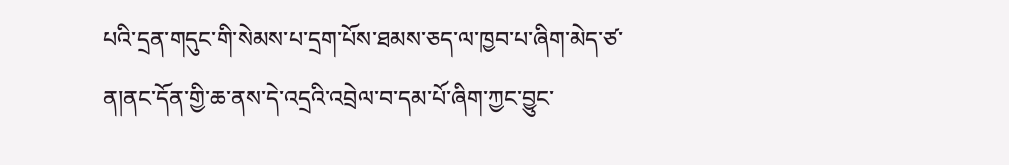པའི་དྲན་གདུང་གི་སེམས་པ་དྲག་པོས་ཐམས་ཅད་ལ་ཁྱབ་པ་ཞིག་མེད་ཙ་ན།ནང་དོན་གྱི་ཆ་ནས་དེ་འདྲའི་འབྲེལ་བ་དམ་པོ་ཞིག་ཀྱང་བྱུང་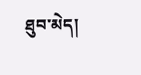ཐུབ་མེད།